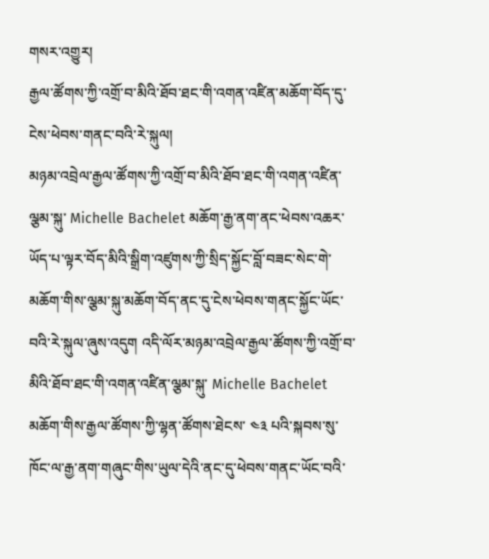གསར་འགྱུར།
རྒྱལ་ཚོགས་ཀྱི་འགྲོ་བ་མིའི་ཐོབ་ཐང་གི་འགན་འཛིན་མཆོག་བོད་དུ་ངེས་ཕེབས་གནང་བའི་རེ་སྐུལ།
མཉམ་འབྲེལ་རྒྱལ་ཚོགས་ཀྱི་འགྲོ་བ་མིའི་ཐོབ་ཐང་གི་འགན་འཛིན་ལྕམ་སྐུ་ Michelle Bachelet མཆོག་རྒྱ་ནག་ནང་ཕེབས་འཆར་ཡོད་པ་ལྟར་བོད་མིའི་སྒྲིག་འཛུགས་ཀྱི་སྲིད་སྐྱོང་བློ་བཟང་སེང་གེ་མཆོག་གིས་ལྕམ་སྐུ་མཆོག་བོད་ནང་དུ་ངེས་ཕེབས་གནང་སྐྱོང་ཡོང་བའི་རེ་སྐུལ་ཞུས་འདུག འདི་ལོར་མཉམ་འབྲེལ་རྒྱལ་ཚོགས་ཀྱི་འགྲོ་བ་མིའི་ཐོབ་ཐང་གི་འགན་འཛིན་ལྕམ་སྐུ་ Michelle Bachelet མཆོག་གིས་རྒྱལ་ཚོགས་ཀྱི་ལྷན་ཚོགས་ཐེངས་ ༤༣ པའི་སྐབས་སུ་ཁོང་ལ་རྒྱ་ནག་གཞུང་གིས་ཡུལ་དེའི་ནང་དུ་ཕེབས་གནང་ཡོང་བའི་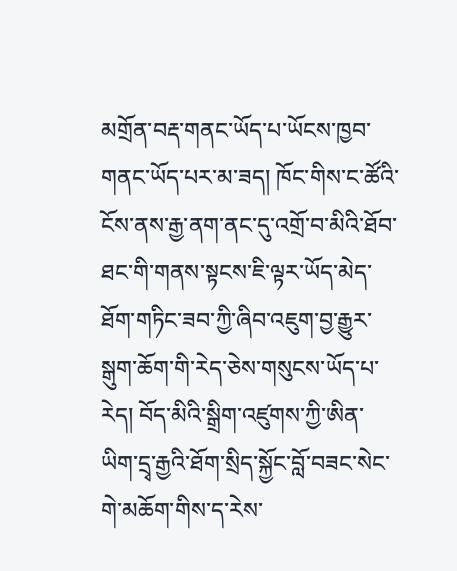མགྲོན་བརྡ་གནང་ཡོད་པ་ཡོངས་ཁྱབ་གནང་ཡོད་པར་མ་ཟད། ཁོང་གིས་ང་ཚོའི་ངོས་ནས་རྒྱ་ནག་ནང་དུ་འགྲོ་བ་མིའི་ཐོབ་ཐང་གི་གནས་སྟངས་ཇི་ལྟར་ཡོད་མེད་ཐོག་གཏིང་ཟབ་ཀྱི་ཞིབ་འཇུག་བྱ་རྒྱུར་སྒུག་ཆོག་གི་རེད་ཅེས་གསུངས་ཡོད་པ་རེད། བོད་མིའི་སྒྲིག་འཛུགས་ཀྱི་ཨིན་ཡིག་དྲྭ་རྒྱའི་ཐོག་སྲིད་སྐྱོང་བློ་བཟང་སེང་གེ་མཆོག་གིས་ད་རེས་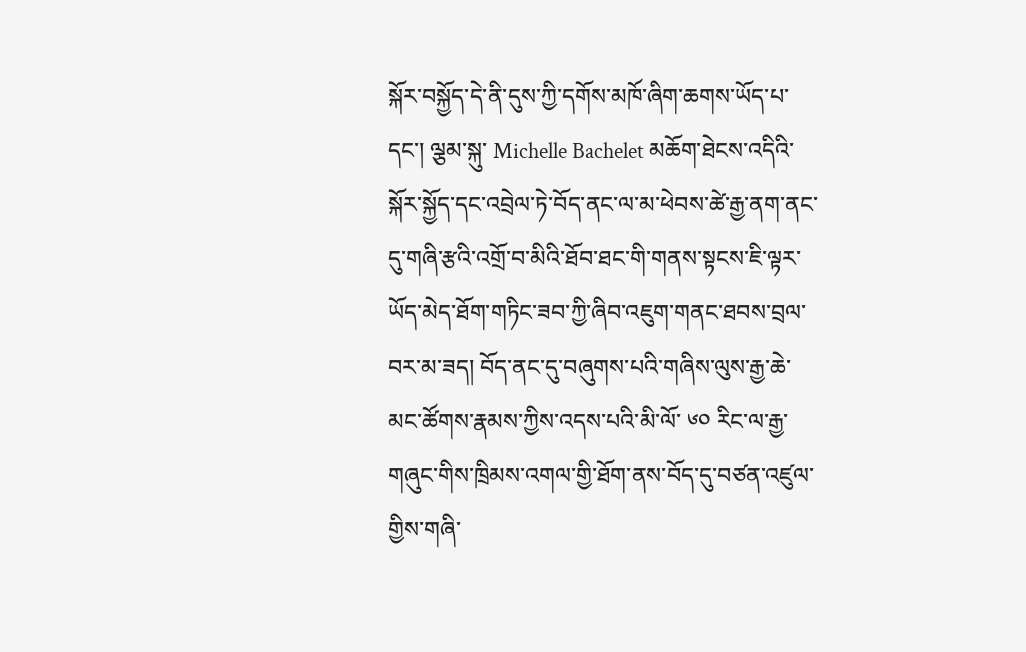སྐོར་བསྐྱོད་དེ་ནི་དུས་ཀྱི་དགོས་མཁོ་ཞིག་ཆགས་ཡོད་པ་དང་། ལྕམ་སྐུ་ Michelle Bachelet མཆོག་ཐེངས་འདིའི་སྐོར་སྐྱོད་དང་འབྲེལ་ཏེ་བོད་ནང་ལ་མ་ཕེབས་ཚེ་རྒྱ་ནག་ནང་དུ་གཞི་རྩའི་འགྲོ་བ་མིའི་ཐོབ་ཐང་གི་གནས་སྟངས་ཇི་ལྟར་ཡོད་མེད་ཐོག་གཏིང་ཟབ་ཀྱི་ཞིབ་འཇུག་གནང་ཐབས་བྲལ་བར་མ་ཟད། བོད་ནང་དུ་བཞུགས་པའི་གཞིས་ལུས་རྒྱ་ཆེ་མང་ཚོགས་རྣམས་ཀྱིས་འདས་པའི་མི་ལོ་ ༦༠ རིང་ལ་རྒྱ་གཞུང་གིས་ཁྲིམས་འགལ་གྱི་ཐོག་ནས་བོད་དུ་བཙན་འཛུལ་གྱིས་གཞི་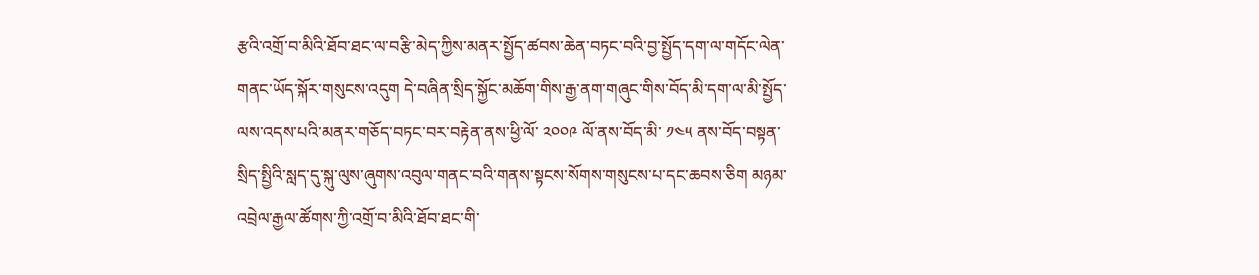རྩའི་འགྲོ་བ་མིའི་ཐོབ་ཐང་ལ་བརྩི་མེད་ཀྱིས་མནར་སྤྱོད་ཚབས་ཆེན་བཏང་བའི་བྱ་སྤྱོད་དག་ལ་གདོང་ལེན་གནང་ཡོད་སྐོར་གསུངས་འདུག དེ་བཞིན་སྲིད་སྐྱོང་མཆོག་གིས་རྒྱ་ནག་གཞུང་གིས་བོད་མི་དག་ལ་མི་སྤྱོད་ལས་འདས་པའི་མནར་གཅོད་བཏང་བར་བརྟེན་ནས་ཕྱི་ལོ་ ༢༠༠༩ ལོ་ནས་བོད་མི་ ༡༤༥ ནས་བོད་བསྟན་སྲིད་སྤྱིའི་སླད་དུ་སྐུ་ལུས་ཞུགས་འབུལ་གནང་བའི་གནས་སྟངས་སོགས་གསུངས་པ་དང་ཆབས་ཅིག མཉམ་འབྲེལ་རྒྱལ་ཚོགས་ཀྱི་འགྲོ་བ་མིའི་ཐོབ་ཐང་གི་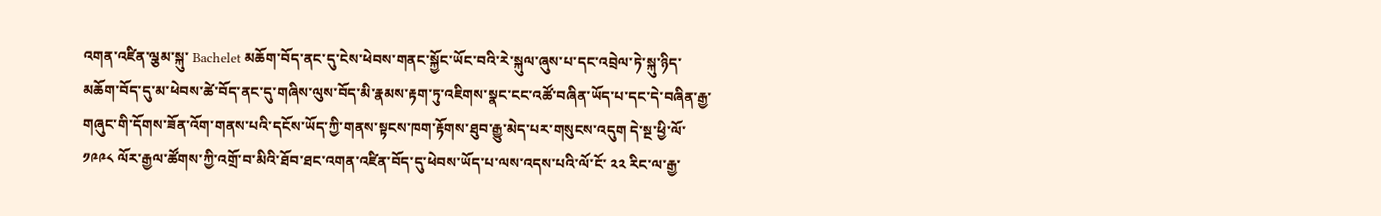འགན་འཛིན་ལྕམ་སྐུ་ Bachelet མཆོག་བོད་ནང་དུ་ངེས་ཕེབས་གནང་སྐྱོང་ཡོང་བའི་རེ་སྐུལ་ཞུས་པ་དང་འབྲེལ་ཏེ་སྐུ་ཉིད་མཆོག་བོད་དུ་མ་ཕེབས་ཚེ་བོད་ནང་དུ་གཞིས་ལུས་བོད་མི་རྣམས་རྟག་ཏུ་འཇིགས་སྣང་ངང་འཚོ་བཞིན་ཡོད་པ་དང་དེ་བཞིན་རྒྱ་གཞུང་གི་དོགས་ཟོན་འོག་གནས་པའི་དངོས་ཡོད་ཀྱི་གནས་སྟངས་ཁག་རྟོགས་ཐུབ་རྒྱུ་མེད་པར་གསུངས་འདུག དེ་སྔ་ཕྱི་ལོ་ ༡༩༩༨ ལོར་རྒྱལ་ཚོགས་ཀྱི་འགྲོ་བ་མིའི་ཐོབ་ཐང་འགན་འཛིན་བོད་དུ་ཕེབས་ཡོད་པ་ལས་འདས་པའི་ལོ་ངོ་ ༢༢ རིང་ལ་རྒྱ་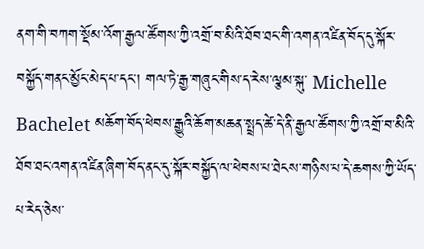ནག་གི་བཀག་སྡོམ་འོག་རྒྱལ་ཚོགས་ཀྱི་འགྲོ་བ་མིའི་ཐོབ་ཐང་གི་འགན་འཛིན་བོད་དུ་སྐོར་བསྐྱོད་གནང་མྱོང་མེད་པ་དང་། གལ་ཏེ་རྒྱ་གཞུང་གིས་ད་རེས་ལྕམ་སྐུ་ Michelle Bachelet མཆོག་བོད་ཕེབས་རྒྱུའི་ཆོག་མཆན་སྤྲད་ཚེ་དེ་ནི་རྒྱལ་ཚོགས་ཀྱི་འགྲོ་བ་མིའི་ཐོབ་ཐང་འགན་འཛིན་ཞིག་བོད་ནང་དུ་སྐོར་བསྐྱོད་ལ་ཕེབས་པ་ཐེངས་གཉིས་པ་དེ་ཆགས་ཀྱི་ཡོད་པ་རེད་ཅེས་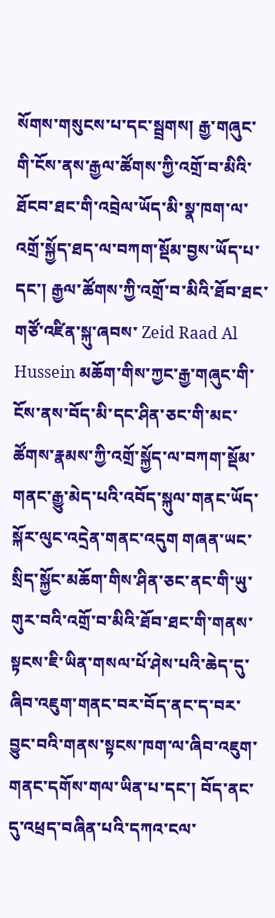སོགས་གསུངས་པ་དང་སྦྲགས། རྒྱ་གཞུང་གི་ངོས་ནས་རྒྱལ་ཚོགས་ཀྱི་འགྲོ་བ་མིའི་ཐོངབ་ཐང་གི་འབྲེལ་ཡོད་མི་སྣ་ཁག་ལ་འགྲོ་སྐྱོད་ཐད་ལ་བཀག་སྡོམ་བྱས་ཡོད་པ་དང་། རྒྱལ་ཚོགས་ཀྱི་འགྲོ་བ་མིའི་ཐོབ་ཐང་གཙོ་འཛིན་སྐུ་ཞབས་ Zeid Raad Al Hussein མཆོག་གིས་ཀྱང་རྒྱ་གཞུང་གི་ངོས་ནས་བོད་མི་དང་ཤིན་ཅང་གི་མང་ཚོགས་རྣམས་ཀྱི་འགྲོ་སྐྱོད་ལ་བཀག་སྡོམ་གནང་རྒྱུ་མེད་པའི་འབོད་སྐུལ་གནང་ཡོད་སྐོར་ལུང་འདྲེན་གནང་འདུག གཞན་ཡང་སྲིད་སྐྱོང་མཆོག་གིས་ཤིན་ཅང་ནང་གི་ཡུ་གུར་བའི་འགྲོ་བ་མིའི་ཐོབ་ཐང་གི་གནས་སྟངས་ཇི་ཡིན་གསལ་པོ་ཤེས་པའི་ཆེད་དུ་ཞིབ་འཇུག་གནང་བར་བོད་ནང་ད་བར་བྱུང་བའི་གནས་སྟངས་ཁག་ལ་ཞིབ་འཇུག་གནང་དགོས་གལ་ཡིན་པ་དང་། བོད་ནང་དུ་འཕྲད་བཞིན་པའི་དཀའ་ངལ་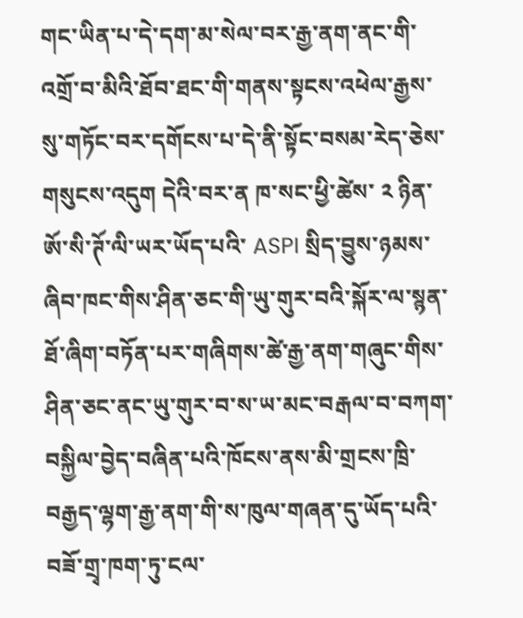གང་ཡིན་པ་དེ་དག་མ་སེལ་བར་རྒྱ་ནག་ནང་གི་འགྲོ་བ་མིའི་ཐོབ་ཐང་གི་གནས་སྟངས་འཕེལ་རྒྱས་སུ་གཏོང་བར་དགོངས་པ་དེ་ནི་སྟོང་བསམ་རེད་ཅེས་གསུངས་འདུག དེའི་བར་ན ཁ་སང་ཕྱི་ཚེས་ ༢ ཉིན་ཨོ་སི་ཊོ་ལི་ཡར་ཡོད་པའི་ ASPI སྲིད་བྱུས་ཉམས་ཞིབ་ཁང་གིས་ཤིན་ཅང་གི་ཡུ་གུར་བའི་སྐོར་ལ་སྙན་ཐོ་ཞིག་བཏོན་པར་གཞིགས་ཚེ་རྒྱ་ནག་གཞུང་གིས་ཤིན་ཅང་ནང་ཡུ་གུར་བ་ས་ཡ་མང་བརྒལ་བ་བཀག་བསྐྱིལ་བྱེད་བཞིན་པའི་ཁོངས་ནས་མི་གྲངས་ཁྲི་བརྒྱད་ལྷག་རྒྱ་ནག་གི་ས་ཁུལ་གཞན་དུ་ཡོད་པའི་བཟོ་གྲྭ་ཁག་ཏུ་ངལ་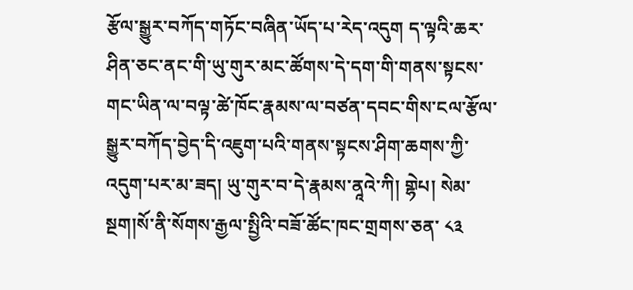རྩོལ་སྒྱུར་བཀོད་གཏོང་བཞིན་ཡོད་པ་རེད་འདུག ད་ལྟའི་ཆར་ཤིན་ཅང་ནང་གི་ཡུ་གུར་མང་ཚོགས་དེ་དག་གི་གནས་སྟངས་གང་ཡིན་ལ་བལྟ་ཚེ་ཁོང་རྣམས་ལ་བཙན་དབང་གིས་ངལ་རྩོལ་སྒྱུར་བཀོད་བྱེད་དི་འཇུག་པའི་གནས་སྟངས་ཤིག་ཆགས་ཀྱི་འདུག་པར་མ་ཟད། ཡུ་གུར་བ་དེ་རྣམས་ནཱའེ་ཀི། གྷེཔ། སེམ་སྔག།སོ་ནི་སོགས་རྒྱལ་སྤྱིའི་བཟོ་ཚོང་ཁང་གྲགས་ཅན་ ༨༣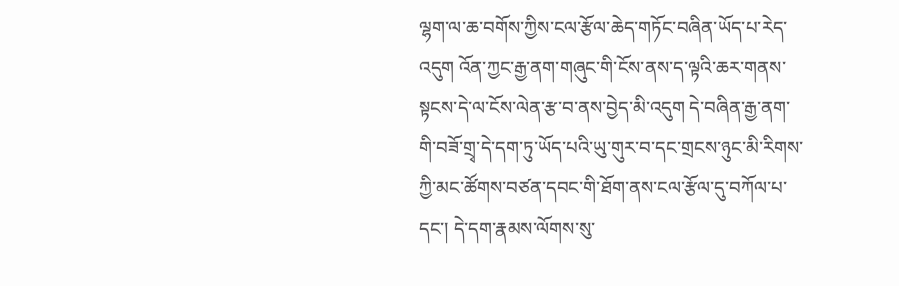ལྷག་ལ་ཆ་བགོས་ཀྱིས་ངལ་རྩོལ་ཆེད་གཏོང་བཞིན་ཡོད་པ་རེད་འདུག འོན་ཀྱང་རྒྱ་ནག་གཞུང་གི་ངོས་ནས་ད་ལྟའི་ཆར་གནས་སྟངས་དེ་ལ་ངོས་ལེན་རྩ་བ་ནས་བྱེད་མི་འདུག དེ་བཞིན་རྒྱ་ནག་གི་བཟོ་གྲྭ་དེ་དག་ཏུ་ཡོད་པའི་ཡུ་གུར་བ་དང་གྲངས་ཉུང་མི་རིགས་ཀྱི་མང་ཚོགས་བཙན་དབང་གི་ཐོག་ནས་ངལ་རྩོལ་དུ་བཀོལ་པ་དང་། དེ་དག་རྣམས་ལོགས་སུ་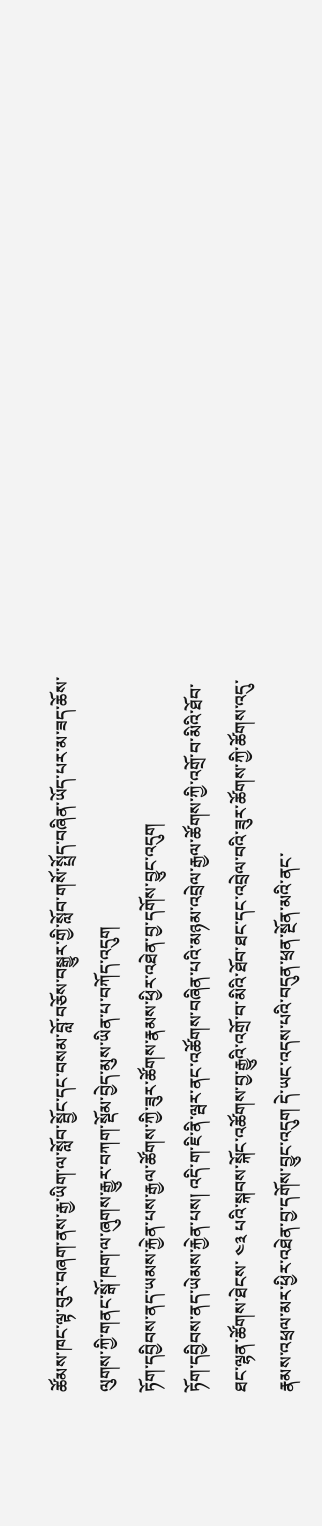ཚོམས་ཁང་ལྟ་བུར་བཞག་ནས་རྒྱ་ཡིག་ལ་སློབ་སྦྱོང་དང་བསམ་བློ་བཅོས་བསྒྱུར་གྱི་སློབ་གསོ་སྤྲོད་བཞིན་ཡོད་པར་མ་ཟད་ཆོས་ལུགས་ཀྱི་གནང་སྒོ་ཁག་ལ་ཞུགས་རྒྱུར་བཀག་སྡོམ་བྱེད་མུས་ཡིན་པ་བཀོད་འདུག
ཏོག་དབྱིབས་ནད་ཡམས་རྐྱེན་པས་རྒྱལ་ཚོགས་ཀྱི་ཟུར་ཚོགས་རྣམས་ཕྱིར་འཐེན་བྱ་དགོས་བྱུང་འདུག
ཏོག་དབྱིབས་ནད་ཡེམས་རྐྱེན་པས། འདི་ག་ཇི་ནི་ལྦར་ནང་འཚོགས་བཞིན་པའི་མཉམ་འབྲེལ་རྒྱལ་ཚོགས་ཀྱི་འགྲོ་བ་མིའི་ཐོབ་ཐང་ལྷན་ཚོགས་ཐེངས་ ༤༣ པའི་སྐབས་སྐོང་འཚོགས་བྱ་རྒྱུའི་འགྲོ་བ་མིའི་ཐོབ་ཐང་དང་འབྲེལ་བའི་ཟུར་ཚོགས་ཀྱི་ཚོགས་འདུ་རྣམས་འཕྲལ་མར་ཕྱིར་འཐེན་བྱ་དགོས་བྱུང་འདུག དེ་ཡང་འདས་པའི་བདུན་ཕྲན་སྔོན་མའི་ནང་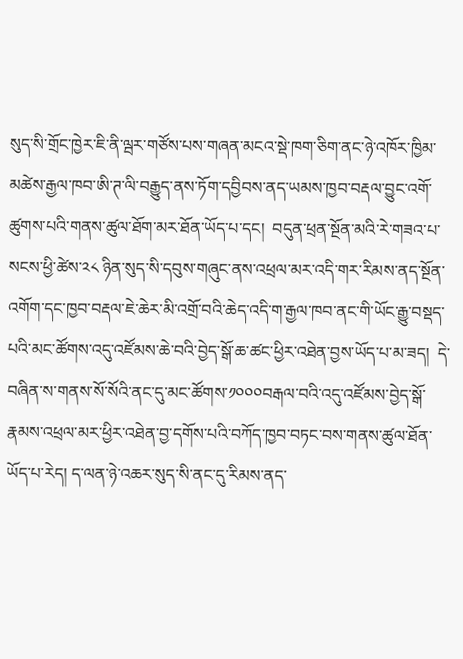སུད་སི་གྲོང་ཁྱེར་ཇི་ནི་ལྦར་གཙོས་པས་གཞན་མངའ་སྡེ་ཁག་ཅིག་ནང་ཉེ་འཁོར་ཁྱིམ་མཚེས་རྒྱལ་ཁབ་ཨི་ཊ་ལི་བརྒྱུད་ནས་ཏོག་དབྱིབས་ནད་ཡམས་ཁྱབ་བརྡལ་བྱུང་འགོ་ཚུགས་པའི་གནས་ཚུལ་ཐོག་མར་ཐོན་ཡོད་པ་དང།  བདུན་ཕྲན་སྔོན་མའི་རེ་གཟའ་པ་སངས་ཕྱི་ཚེས་༢༨ ཉིན་སུད་སི་དབུས་གཞུང་ནས་འཕྲལ་མར་འདི་གར་རིམས་ནད་སྔོན་འགོག་དང་ཁྱབ་བརྡལ་ཇེ་ཆེར་མི་འགྲོ་བའི་ཆེད་འདི་ག་རྒྱལ་ཁབ་ནང་གི་ཡོང་རྒྱུ་བསྡད་པའི་མང་ཚོགས་འདུ་འཛོམས་ཆེ་བའི་བྱེད་སྒོ་ཆ་ཚང་ཕྱིར་འཐེན་བྱས་ཡོད་པ་མ་ཟད།  དེ་བཞིན་ས་གནས་སོ་སོའི་ནང་དུ་མང་ཚོགས་༡༠༠༠བརྒལ་བའི་འདུ་འཛོམས་བྱེད་སྒོ་རྣམས་འཕྲལ་མར་ཕྱིར་འཐེན་བྱ་དགོས་པའི་བཀོད་ཁྱབ་བཏང་བས་གནས་ཚུལ་ཐོན་ཡོད་པ་རེད། ད་ལན་ཉེ་འཆར་སུད་སི་ནང་དུ་རིམས་ནད་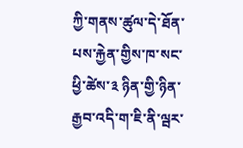ཀྱི་གནས་ཚུལ་དེ་ཐོན་པས་རྐྱེན་གྱིས་ཁ་སང་ཕྱི་ཚེས་༣ ཉིན་གྱི་ཉིན་རྒྱབ་འདི་ག་ཇི་ནི་ལྦར་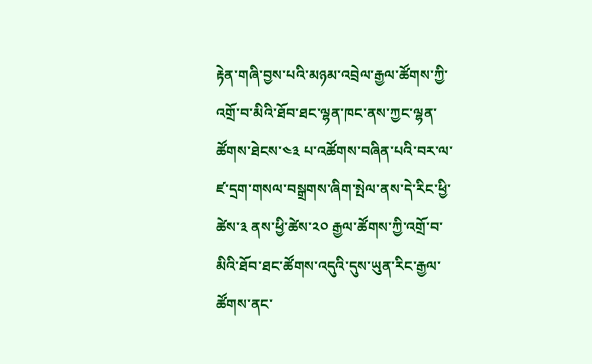རྟེན་གཞི་བྱས་པའི་མཉམ་འབྲེལ་རྒྱལ་ཚོགས་ཀྱི་འགྲོ་བ་མིའི་ཐོབ་ཐང་ལྷན་ཁང་ནས་ཀྱང་ལྷན་ཚོགས་ཐེངས་༤༣ པ་འཚོགས་བཞིན་པའི་བར་ལ་ཛ་དྲག་གསལ་བསྒྲགས་ཞིག་སྤེལ་ནས་དེ་རིང་ཕྱི་ཚེས་༣ ནས་ཕྱི་ཚེས་༢༠ རྒྱལ་ཚོགས་ཀྱི་འགྲོ་བ་མིའི་ཐོབ་ཐང་ཚོགས་འདུའི་དུས་ཡུན་རིང་རྒྱལ་ཚོགས་ནང་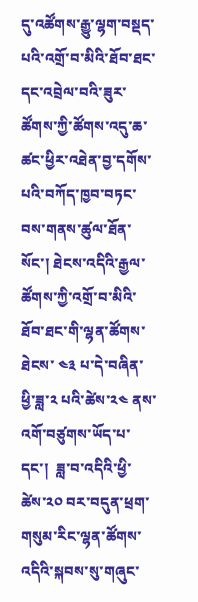དུ་འཚོགས་རྒྱུ་ལྷག་བསྡད་པའི་འགྲོ་བ་མིའི་ཐོབ་ཐང་དང་འབྲེལ་བའི་ཟུར་ཚོགས་ཀྱི་ཚོགས་འདུ་ཆ་ཚང་ཕྱིར་འཐེན་བྱ་དགོས་པའི་བཀོད་ཁྱབ་བཏང་བས་གནས་ཚུལ་ཐོན་སོང་། ཐེངས་འདིའི་རྒྱལ་ཚོགས་ཀྱི་འགྲོ་བ་མིའི་ཐོབ་ཐང་གི་ལྷན་ཚོགས་ཐེངས་ ༤༣ པ་དེ་བཞིན་ཕྱི་ཟླ་༢ པའི་ཚེས་༢༤ ནས་འགོ་བཙུགས་ཡོད་པ་དང་།  ཟླ་བ་འདིའི་ཕྱི་ཚེས་༢༠ བར་བདུན་ཕྲག་གསུམ་རིང་ལྷན་ཚོགས་འདིའི་སྐབས་སུ་གཞུང་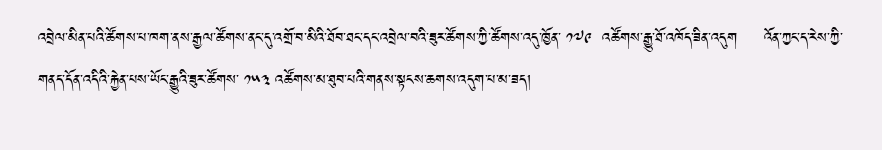འབྲེལ་མིན་པའི་ཚོགས་པ་ཁག་ནས་རྒྱལ་ཚོགས་ནང་དུ་འགྲོ་བ་མིའི་ཐོབ་ཐང་དང་འབྲེལ་བའི་ཟུར་ཚོགས་ཀྱི་ཚོགས་འདུ་ཁྱོན་ ༡༧༩  འཚོགས་རྒྱུ་ཐོ་འཁོད་ཟིན་འདུག     འོན་ཀྱང་ད་རེས་ཀྱི་གནད་དོན་འདིའི་རྐྱེན་པས་ཡོང་རྒྱུའི་ཟུར་ཚོགས་ ༡༥༣ འཚོགས་མ་ཐུབ་པའི་གནས་སྟངས་ཆགས་འདུག་པ་མ་ཟད།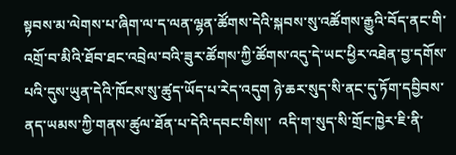སྟབས་མ་ལེགས་པ་ཞིག་ལ་ད་ལན་ལྷན་ཚོགས་དེའི་སྐབས་སུ་འཚོགས་རྒྱུའི་བོད་ནང་གི་འགྲོ་བ་མིའི་ཐོབ་ཐང་འབྲེལ་བའི་ཟུར་ཚོགས་ཀྱི་ཚོགས་འདུ་དེ་ཡང་ཕྱིར་འཐེན་བྱ་དགོས་པའི་དུས་ཡུན་དེའི་ཁོངས་སུ་ཚུད་ཡོད་པ་རེད་འདུག ཉེ་ཆར་སུད་སི་ནང་དུ་ཏོག་དབྱིབས་ནད་ཡམས་ཀྱི་གནས་ཚུལ་ཐོན་པ་དེའི་དབང་གིས།་  འདི་ག་སུད་སི་གྲོང་ཁྱེར་ཇི་ནི་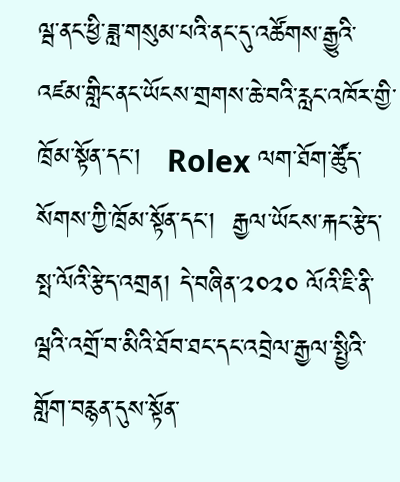ལྦ་ནང་ཕྱི་ཟླ་གསུམ་པའི་ནང་དུ་འཚོགས་རྒྱུའི་འཛམ་གླིང་ནང་ཡོངས་གྲགས་ཆེ་བའི་རླང་འཁོར་གྱི་ཁྲོམ་སྟོན་དང་།   Rolex ལག་ཐོག་ཚོུད་སོགས་ཀྱི་ཁྲོམ་སྟོན་དང་།  རྒྱལ་ཡོངས་རྐང་རྩེད་སྤ་ལོའི་རྩེད་འགྲན། དེ་བཞིན་༢༠༢༠ ལོའི་ཇི་ནི་ལྦའི་འགྲོ་བ་མིའི་ཐོབ་ཐང་དང་འབྲེལ་རྒྱལ་སྤྱིའི་གློག་བརྙན་དུས་སྟོན་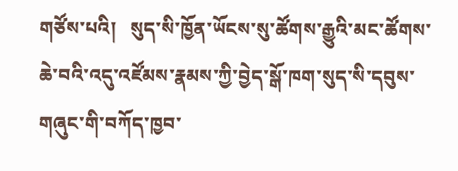གཙོས་པའི།   སུད་སི་ཁྱོན་ཡོངས་སུ་ཚོགས་རྒྱུའི་མང་ཚོགས་ཆེ་བའི་འདུ་འཛོམས་རྣམས་ཀྱི་བྱེད་སྒོ་ཁག་སུད་སི་དབུས་གཞུང་གི་བཀོད་ཁྱབ་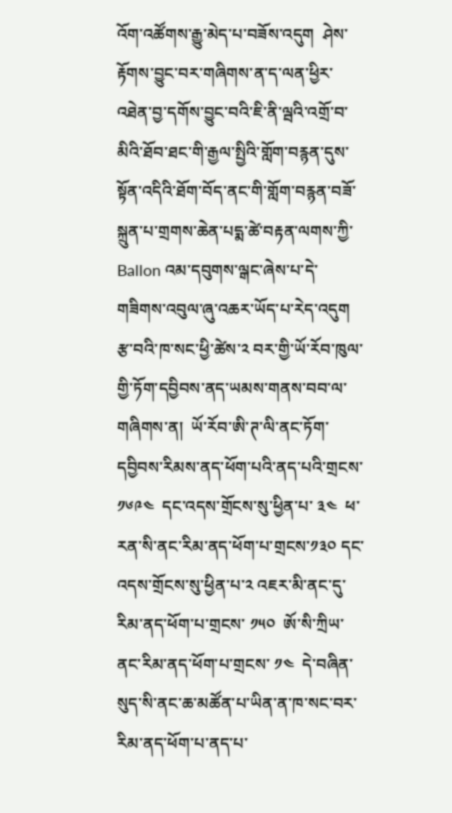འོག་འཚོགས་རྒྱུ་མེད་པ་བཟོས་འདུག  ཤེས་རྟོགས་བྱུང་བར་གཞིགས་ན་ད་ལན་ཕྱིར་འཐེན་བྱ་དགོས་བྱུང་བའི་ཇི་ནི་ལྦའི་འགྲོ་བ་མིའི་ཐོབ་ཐང་གི་རྒྱལ་སྤྱིའི་གློག་བརྙན་དུས་སྟོན་འདིའི་ཐོག་བོད་ནང་གི་གློག་བརྙན་བཟོ་སྐྲུན་པ་གྲགས་ཆེན་པདྨ་ཚེ་བརྟན་ལགས་ཀྱི་ Ballon འམ་དབུགས་ལྒང་ཞེས་པ་དེ་གཟིགས་འབུལ་ཞུ་འཆར་ཡོད་པ་རེད་འདུག   རྩ་བའི་ཁ་སང་ཕྱི་ཚེས་༢ བར་གྱི་ཡོ་རོབ་ཁུལ་གྱི་ཏོག་དབྱིབས་ནད་ཡམས་གནས་བབ་ལ་གཞིགས་ན།  ཡོ་རོབ་ཨི་ཊ་ལི་ནང་ཏོག་དབྱིབས་རིམས་ནད་ཕོག་པའི་ནད་པའི་གྲངས་ ༡༦༩༤  དང་འདས་གྲོངས་སུ་ཕྱིན་པ་ ༣༤  ཕ་རན་སི་ནང་རིམ་ནད་ཕོག་པ་གྲངས་༡༣༠ དང་འདས་གྲོངས་སུ་ཕྱིན་པ་༢ འཇར་མི་ནང་དུ་རིམ་ནད་ཕོག་པ་གྲངས་ ༡༥༠  ཨོ་སི་ཀྲིཡ་ནང་རིམ་ནད་ཕོག་པ་གྲངས་ ༡༤  དེ་བཞིན་སུད་སི་ནང་ཆ་མཚོན་པ་ཡིན་ན་ཁ་སང་བར་རིམ་ནད་ཕོག་པ་ནད་པ་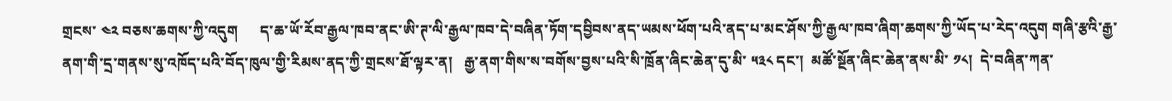གྲངས་ ༤༢ བཅས་ཆགས་ཀྱི་འདུག      ད་ཆ་ཡོ་རོབ་རྒྱལ་ཁབ་ནང་ཨི་ཊ་ལི་རྒྱལ་ཁབ་དེ་བཞིན་ཏོག་དབྱིབས་ནད་ཡམས་ཕོག་པའི་ནད་པ་མང་ཤོས་ཀྱི་རྒྱལ་ཁབ་ཞིག་ཆགས་ཀྱི་ཡོད་པ་རེད་འདུག གཞི་རྩའི་རྒྱ་ནག་གི་དྲ་གནས་སུ་འཁོད་པའི་བོད་ཁུལ་གྱི་རིམས་ནད་ཀྱི་གྲངས་ཐོ་ལྟར་ན།   རྒྱ་ནག་གིས་ས་བགོས་བྱས་པའི་སི་ཁྲོན་ཞིང་ཆེན་དུ་མི་ ༥༣༨ དང་།  མཚོ་སྔོན་ཞིང་ཆེན་ནས་མི་ ༡༨།  དེ་བཞིན་ཀན་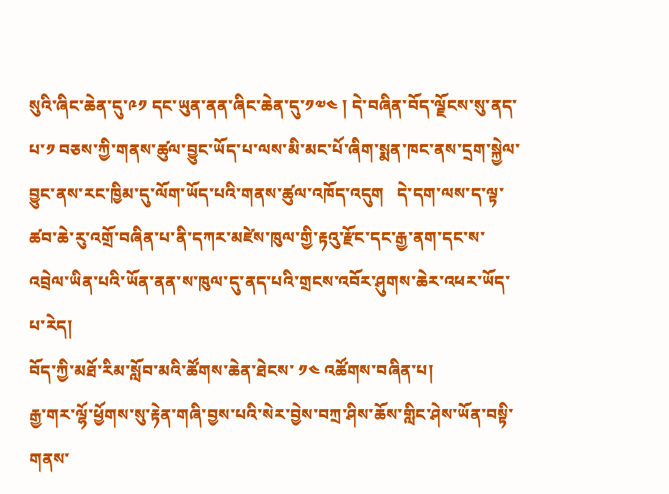སུའི་ཞིང་ཆེན་དུ་༩༡ དང་ཡུན་ནན་ཞིང་ཆེན་དུ་༡༧༤ ། དེ་བཞིན་བོད་ལྗོངས་སུ་ནད་པ་༡ བཅས་ཀྱི་གནས་ཚུལ་བྱུང་ཡོད་པ་ལས་མི་མང་པོ་ཞིག་སྨན་ཁང་ནས་དྲག་སྐྱེལ་བྱུང་ནས་རང་ཁྱིམ་དུ་ལོག་ཡོད་པའི་གནས་ཚུལ་འཁོད་འདུག   དེ་དག་ལས་ད་ལྟ་ཚབ་ཆེ་རུ་འགྲོ་བཞིན་པ་ནི་དཀར་མཛེས་ཁུལ་གྱི་རྟའུ་རྫོང་དང་རྒྱ་ནག་དང་ས་འབྲེལ་ཡིན་པའི་ཡོན་ནན་ས་ཁུལ་དུ་ནད་པའི་གྲངས་འབོར་ཤུགས་ཆེར་འཕར་ཡོད་པ་རེད།
བོད་ཀྱི་མཐོ་རིམ་སློབ་མའི་ཚོགས་ཆེན་ཐེངས་ ༡༤ འཚོགས་བཞིན་པ།
རྒྱ་གར་ལྷོ་ཕྱོགས་སུ་རྟེན་གཞི་བྱས་པའི་སེར་བྱེས་བཀྲ་ཤིས་ཆོས་གླིང་ཤེས་ཡོན་བསྟི་གནས་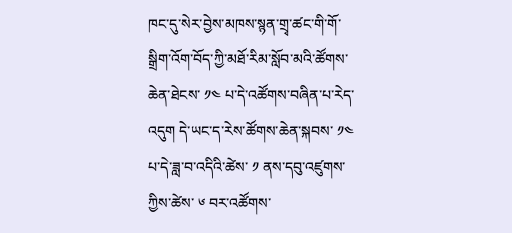ཁང་དུ་སེར་བྱེས་མཁས་སྙན་གྲྭ་ཚང་གི་གོ་སྒྲིག་འོག་བོད་ཀྱི་མཐོ་རིམ་སློབ་མའི་ཚོགས་ཆེན་ཐེངས་ ༡༤ པ་དེ་འཚོགས་བཞིན་པ་རེད་འདུག དེ་ཡང་ད་རེས་ཚོགས་ཆེན་སྐབས་ ༡༤ པ་དེ་ཟླ་བ་འདིའི་ཚེས་ ༡ ནས་དབུ་འཛུགས་ཀྱིས་ཚེས་ ༦ བར་འཚོགས་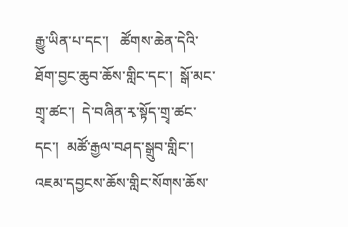རྒྱུ་ཡིན་པ་དང་།   ཚོགས་ཆེན་དེའི་ཐོག་བྱང་ཆུབ་ཆོས་གླིང་དང་།  སྒོ་མང་གྲྭ་ཚང་།  དེ་བཞིན་རྭ་སྟོད་གྲྭ་ཚང་དང་།  མཚོ་རྒྱལ་བཤད་སྒྲུབ་གླིང་།  འཇམ་དབྱངས་ཆོས་གླིང་སོགས་ཆོས་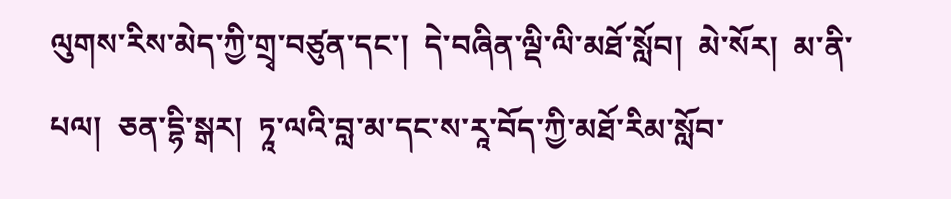ལུགས་རིས་མེད་ཀྱི་གྲྭ་བཙུན་དང་།  དེ་བཞིན་ལྡི་ལི་མཐོ་སློབ།  མེ་སོར།  མ་ནི་པལ།  ཅན་དྷི་སྒར།  ཏཱ་ལའི་བླ་མ་དང་ས་རཱ་བོད་ཀྱི་མཐོ་རིམ་སློབ་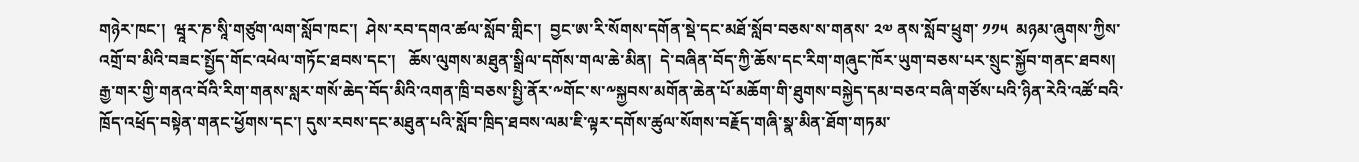གཉེར་ཁང་།  ཝཱར་ཎ་སཱི་གཙུག་ལག་སློབ་ཁང་།  ཤེས་རབ་དགའ་ཚལ་སློབ་གླིང་།  བྱང་ཨ་རི་སོགས་དགོན་སྡེ་དང་མཐོ་སློབ་བཅས་ས་གནས་ ༢༧ ནས་སློབ་ཕྲུག་ ༡༡༥  མཉམ་ཞུགས་ཀྱིས་འགྲོ་བ་མིའི་བཟང་སྤྱོད་གོང་འཕེལ་གཏོང་ཐབས་དང་།   ཆོས་ལུགས་མཐུན་སྒྲིལ་དགོས་གལ་ཆེ་མིན།  དེ་བཞིན་བོད་ཀྱི་ཆོས་དང་རིག་གཞུང་ཁོར་ཡུག་བཅས་པར་སྲུང་སྐྱོབ་གནང་ཐབས།   རྒྱ་གར་གྱི་གནའ་བོའི་རིག་གནས་སླར་གསོ་ཆེད་བོད་མིའི་འགན་ཁྲི་བཅས་སྤྱི་ནོར་༸གོང་ས་༸སྐྱབས་མགོན་ཆེན་པོ་མཆོག་གི་ཐུགས་བསྐྱེད་དམ་བཅའ་བཞི་གཙོས་པའི་ཉིན་རེའི་འཚོ་བའི་ཁྲོད་འཕྲོད་བསྟེན་གནང་ཕྱོགས་དང་། དུས་རབས་དང་མཐུན་པའི་སློབ་ཁྲིད་ཐབས་ལམ་ཇི་ལྟར་དགོས་ཚུལ་སོགས་བརྗོད་གཞི་སྣ་མིན་ཐོག་གཏམ་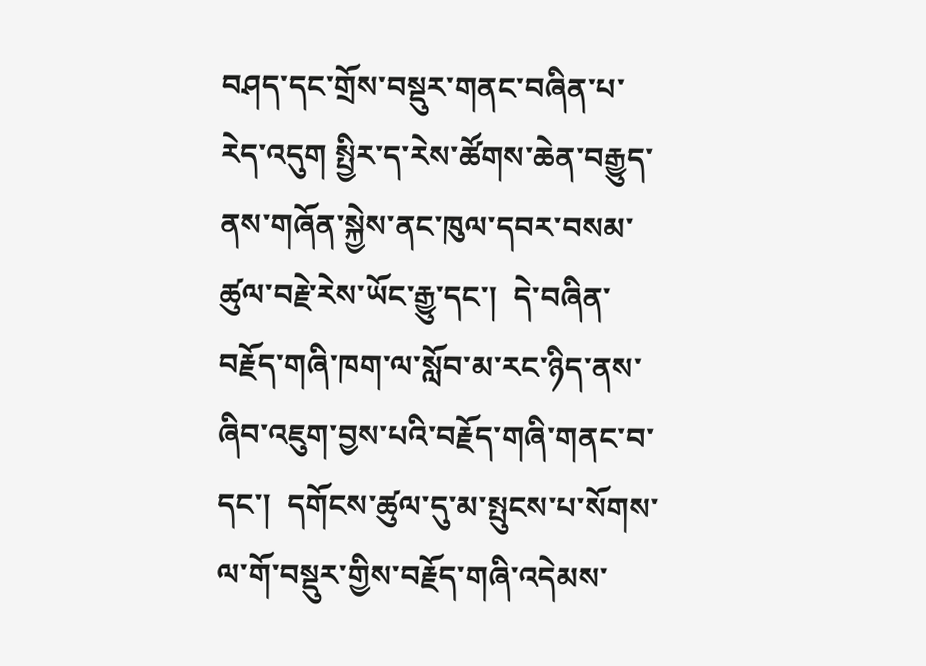བཤད་དང་གྲོས་བསྡུར་གནང་བཞིན་པ་རེད་འདུག སྤྱིར་ད་རེས་ཚོགས་ཆེན་བརྒྱུད་ནས་གཞོན་སྐྱེས་ནང་ཁུལ་དབར་བསམ་ཚུལ་བརྗེ་རེས་ཡོང་རྒྱུ་དང་།  དེ་བཞིན་བརྗོད་གཞི་ཁག་ལ་སློབ་མ་རང་ཉིད་ནས་ཞིབ་འཇུག་བྱས་པའི་བརྗོད་གཞི་གནང་བ་དང་།  དགོངས་ཚུལ་དུ་མ་སྤུངས་པ་སོགས་ལ་གོ་བསྡུར་གྱིས་བརྗོད་གཞི་འདེམས་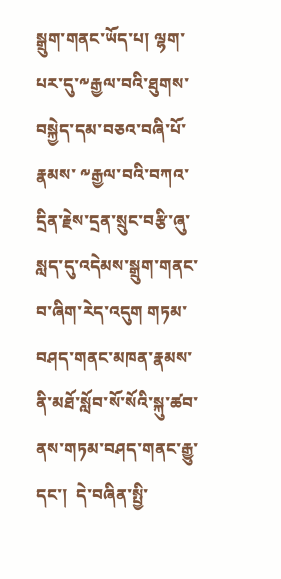སྒྲུག་གནང་ཡོད་པ། ལྷག་པར་དུ་༸རྒྱལ་བའི་ཐུགས་བསྐྱེད་དམ་བཅའ་བཞི་པོ་རྣམས་ ༸རྒྱལ་བའི་བཀའ་དྲིན་རྗེས་དྲན་སྲུང་བརྩི་ཞུ་སླད་དུ་འདེམས་སྒྲུག་གནང་བ་ཞིག་རེད་འདུག གཏམ་བཤད་གནང་མཁན་རྣམས་ནི་མཐོ་སློབ་སོ་སོའི་སྐུ་ཚབ་ནས་གཏམ་བཤད་གནང་རྒྱུ་དང་།  དེ་བཞིན་སྤྱི་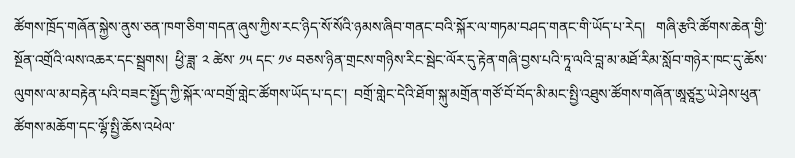ཚོགས་ཁྲོད་གཞོན་སྐྱེས་ནུས་ཅན་ཁག་ཅིག་གདན་ཞུས་ཀྱིས་རང་ཉིད་སོ་སོའི་ཉམས་ཞིབ་གནང་བའི་སྐོར་ལ་གཏམ་བཤད་གནང་གི་ཡོད་པ་རེད།   གཞི་རྩའི་ཚོགས་ཆེན་གྱི་སྔོན་འགྲོའི་ལས་འཆར་དང་སྦྲགས།  ཕྱི་ཟླ་ ༢ ཚེས་ ༡༥ དང་ ༡༦ བཅས་ཉིན་གྲངས་གཉིས་རིང་སྦེང་ལོར་དུ་རྟེན་གཞི་བྱས་པའི་ཏཱ་ལའི་བླ་མ་མཐོ་རིམ་སློབ་གཉེར་ཁང་དུ་ཆོས་ལུགས་ལ་མ་བརྟེན་པའི་བཟང་སྤྱོད་ཀྱི་སྐོར་ལ་བགྲོ་གླེང་ཚོགས་ཡོད་པ་དང་།  བགྲོ་གླེང་དེའི་ཐོག་སྐུ་མགྲོན་གཙོ་བོ་བོད་མི་མང་སྤྱི་འཐུས་ཚོགས་གཞོན་ཨཱཙཱརྱ་ཡེ་ཤེས་ཕུན་ཚོགས་མཆོག་དང་ལྷོ་སྤྱི་ཆོས་འཕེལ་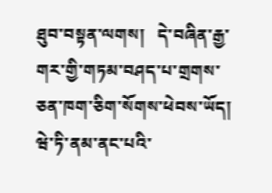ཐུབ་བསྟན་ལགས།   དེ་བཞིན་རྒྱ་གར་གྱི་གཏམ་བཤད་པ་གྲགས་ཅན་ཁག་ཅིག་སོགས་ཕེབས་ཡོད།
ཝེ་ཏི་ནམ་ནང་པའི་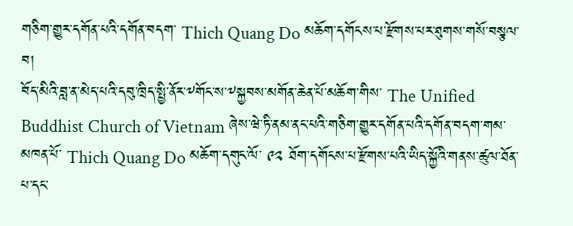གཅིག་གྱུར་དགོན་པའི་དགོན་བདག་ Thich Quang Do མཆོག་དགོངས་པ་རྫོགས་པར་ཐུགས་གསོ་བསྩལ་བ།
བོད་མིའི་བླ་ན་མེད་པའི་དབུ་ཁྲིད་སྤྱི་ནོར་༸གོང་ས་༸སྐྱབས་མགོན་ཆེན་པོ་མཆོག་གིས་ The Unified Buddhist Church of Vietnam ཞེས་ཝེ་ཏི་ནམ་ནང་པའི་གཅིག་གྱུར་དགོན་པའི་དགོན་བདག་གམ་མཁན་པོ་ Thich Quang Do མཆོག་དགུང་ལོ་ ༩༢ ཐོག་དགོངས་པ་རྫོགས་པའི་ཡིད་སྐྱོའི་གནས་ཚུལ་ཐོན་པ་དང་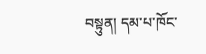བསྟུན། དམ་པ་ཁོང་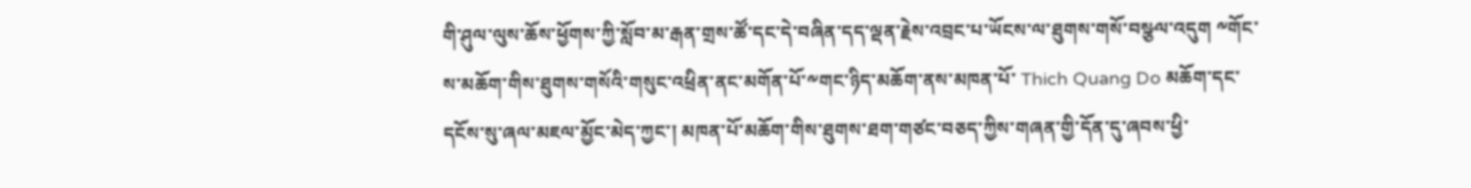གི་ཤུལ་ལུས་ཆོས་ཕྱོགས་ཀྱི་སློབ་མ་རྒན་གྲས་ཚོ་དང་དེ་བཞིན་དད་ལྡན་རྗེས་འབྲང་པ་ཡོངས་ལ་ཐུགས་གསོ་བསྩལ་འདུག ༸གོང་ས་མཆོག་གིས་ཐུགས་གསོའི་གསུང་འཕྲིན་ནང་མགོན་པོ་༸གང་ཉིད་མཆོག་ནས་མཁན་པོ་ Thich Quang Do མཆོག་དང་དངོས་སུ་ཞལ་མཇལ་མྱོང་མེད་ཀྱང་། མཁན་པོ་མཆོག་གིས་ཐུགས་ཐག་གཙང་བཅད་ཀྱིས་གཞན་གྱི་དོན་དུ་ཞབས་ཕྱི་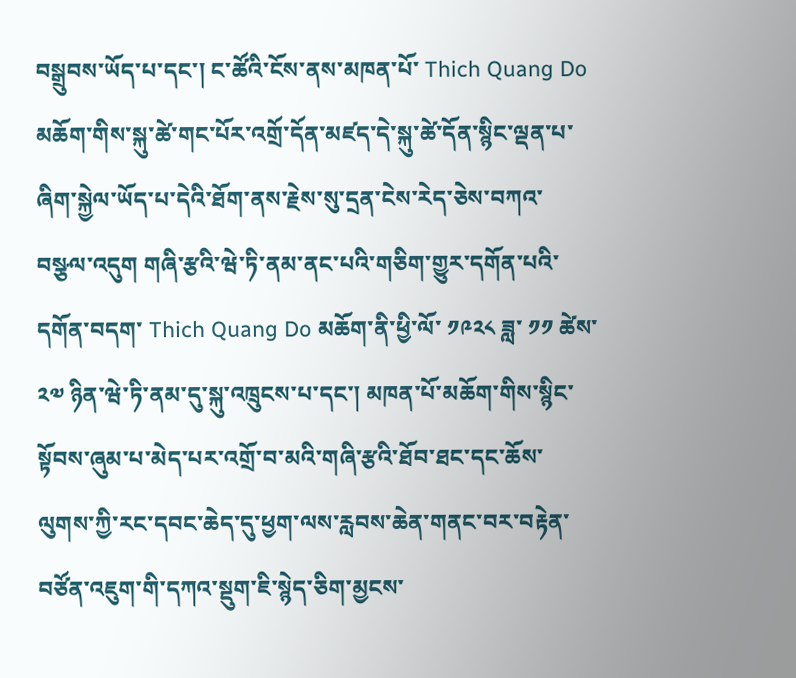བསྒྲུབས་ཡོད་པ་དང་། ང་ཚོའི་ངོས་ནས་མཁན་པོ་ Thich Quang Do མཆོག་གིས་སྐུ་ཚེ་གང་པོར་འགྲོ་དོན་མཛད་དེ་སྐུ་ཚེ་དོན་སྙིང་ལྡན་པ་ཞིག་སྐྱེལ་ཡོད་པ་དེའི་ཐོག་ནས་རྗེས་སུ་དྲན་ངེས་རེད་ཅེས་བཀའ་བསྩལ་འདུག གཞི་རྩའི་ཝེ་ཏི་ནམ་ནང་པའི་གཅིག་གྱུར་དགོན་པའི་དགོན་བདག་ Thich Quang Do མཆོག་ནི་ཕྱི་ལོ་ ༡༩༢༨ ཟླ་ ༡༡ ཚེས་ ༢༧ ཉིན་ཝེ་ཏི་ནམ་དུ་སྐུ་འཁྲུངས་པ་དང་། མཁན་པོ་མཆོག་གིས་སྙིང་སྟོབས་ཞུམ་པ་མེད་པར་འགྲོ་བ་མའི་གཞི་རྩའི་ཐོབ་ཐང་དང་ཆོས་ལུགས་ཀྱི་རང་དབང་ཆེད་དུ་ཕྱག་ལས་རླབས་ཆེན་གནང་བར་བརྟེན་བཙོན་འཇུག་གི་དཀའ་སྡུག་ཇི་སྙེད་ཅིག་མྱངས་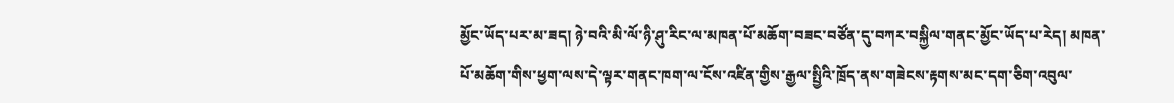མྱོང་ཡོད་པར་མ་ཟད། ཉེ་བའི་མི་ལོ་ཉི་ཤུ་རིང་ལ་མཁན་པོ་མཆོག་བཟང་བཙོན་དུ་བཀར་བསྐྱིལ་གནང་མྱོང་ཡོད་པ་རེད། མཁན་པོ་མཆོག་གིས་ཕྱག་ལས་དེ་ལྟར་གནང་ཁག་ལ་ངོས་འཛིན་གྱིས་རྒྱལ་སྤྱིའི་ཁྲོད་ནས་གཟེངས་རྟགས་མང་དག་ཅིག་འབུལ་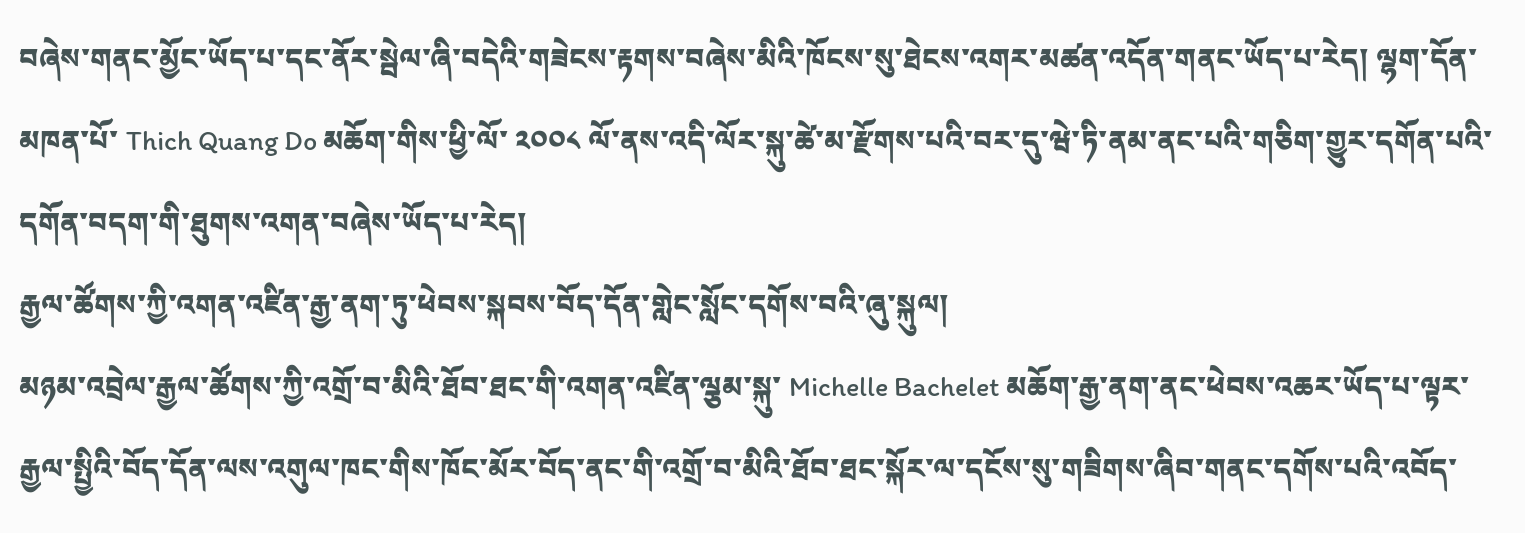བཞེས་གནང་མྱོང་ཡོད་པ་དང་ནོར་སྦེལ་ཞི་བདེའི་གཟེངས་རྟགས་བཞེས་མིའི་ཁོངས་སུ་ཐེངས་འགར་མཚན་འདོན་གནང་ཡོད་པ་རེད། ལྷག་དོན་མཁན་པོ་ Thich Quang Do མཆོག་གིས་ཕྱི་ལོ་ ༢༠༠༨ ལོ་ནས་འདི་ལོར་སྐུ་ཚེ་མ་རྫོགས་པའི་བར་དུ་ཝེ་ཏི་ནམ་ནང་པའི་གཅིག་གྱུར་དགོན་པའི་དགོན་བདག་གི་ཐུགས་འགན་བཞེས་ཡོད་པ་རེད།
རྒྱལ་ཚོགས་ཀྱི་འགན་འཛིན་རྒྱ་ནག་ཏུ་ཕེབས་སྐབས་བོད་དོན་གླེང་སློང་དགོས་བའི་ཞུ་སྐུལ།
མཉམ་འབྲེལ་རྒྱལ་ཚོགས་ཀྱི་འགྲོ་བ་མིའི་ཐོབ་ཐང་གི་འགན་འཛིན་ལྕམ་སྐུ་ Michelle Bachelet མཆོག་རྒྱ་ནག་ནང་ཕེབས་འཆར་ཡོད་པ་ལྟར་རྒྱལ་སྤྱིའི་བོད་དོན་ལས་འགུལ་ཁང་གིས་ཁོང་མོར་བོད་ནང་གི་འགྲོ་བ་མིའི་ཐོབ་ཐང་སྐོར་ལ་དངོས་སུ་གཟིགས་ཞིབ་གནང་དགོས་པའི་འབོད་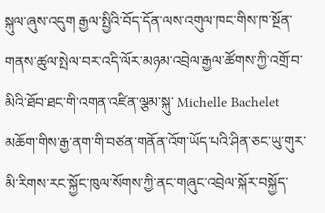སྐུལ་ཞུས་འདུག རྒྱལ་སྤྱིའི་བོད་དོན་ལས་འགུལ་ཁང་གིས་ཁ་སྔོན་གནས་ཚུལ་སྤེལ་བར་འདི་ལོར་མཉམ་འབྲེལ་རྒྱལ་ཚོགས་ཀྱི་འགྲོ་བ་མིའི་ཐོབ་ཐང་གི་འགན་འཛིན་ལྕམ་སྐུ་ Michelle Bachelet མཆོག་གིས་རྒྱ་ནག་གི་བཙན་གནོན་འོག་ཡོད་པའི་ཤིན་ཅང་ཡུ་གུར་མི་རིགས་རང་སྐྱོང་ཁུལ་སོགས་ཀྱི་ནང་གཞུང་འབྲེལ་སྐོར་བསྐྱོད་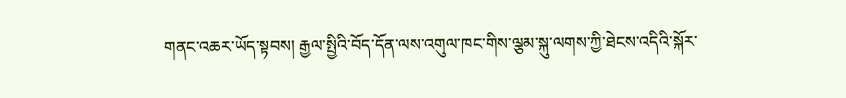གནང་འཆར་ཡོད་སྟབས། རྒྱལ་སྤྱིའི་བོད་དོན་ལས་འགུལ་ཁང་གིས་ལྕམ་སྐུ་ལགས་ཀྱི་ཐེངས་འདིའི་སྐོར་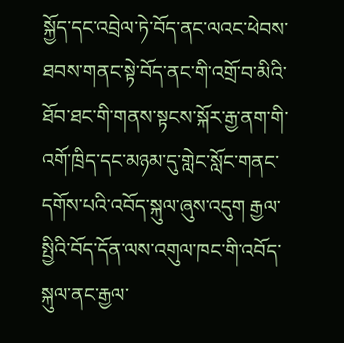སྐྱོད་དང་འབྲེལ་ཏེ་བོད་ནང་ལའང་ཕེབས་ཐབས་གནང་སྟེ་བོད་ནང་གི་འགྲོ་བ་མིའི་ཐོབ་ཐང་གི་གནས་སྟངས་སྐོར་རྒྱ་ནག་གི་འགོ་ཁྲིད་དང་མཉམ་དུ་གླེང་སློང་གནང་དགོས་པའི་འབོད་སྐུལ་ཞུས་འདུག རྒྱལ་སྤྱིའི་བོད་དོན་ལས་འགུལ་ཁང་གི་འབོད་སྐུལ་ནང་རྒྱལ་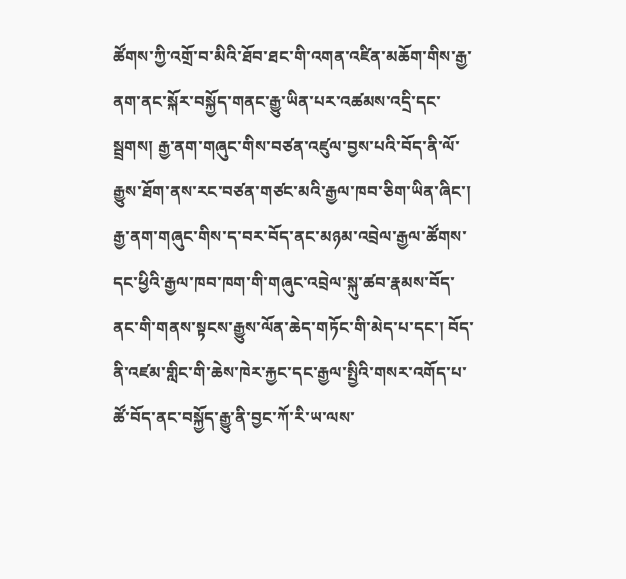ཚོགས་ཀྱི་འགྲོ་བ་མིའི་ཐོབ་ཐང་གི་འགན་འཛིན་མཆོག་གིས་རྒྱ་ནག་ནང་སྐོར་བསྐྱོད་གནང་རྒྱུ་ཡིན་པར་འཚམས་འདྲི་དང་སྦྲགས། རྒྱ་ནག་གཞུང་གིས་བཙན་འཛུལ་བྱས་པའི་བོད་ནི་ལོ་རྒྱུས་ཐོག་ནས་རང་བཙན་གཙང་མའི་རྒྱལ་ཁབ་ཅིག་ཡིན་ཞིང་། རྒྱ་ནག་གཞུང་གིས་ད་བར་བོད་ནང་མཉམ་འབྲེལ་རྒྱལ་ཚོགས་དང་ཕྱིའི་རྒྱལ་ཁབ་ཁག་གི་གཞུང་འབྲེལ་སྐུ་ཚབ་རྣམས་བོད་ནང་གི་གནས་སྟངས་རྒྱུས་ལོན་ཆེད་གཏོང་གི་མེད་པ་དང་། བོད་ནི་འཛམ་གླིང་གི་ཆེས་ཁེར་རྐྱང་དང་རྒྱལ་སྤྱིའི་གསར་འགོད་པ་ཚོ་བོད་ནང་བསྐྱོད་རྒྱུ་ནི་བྱང་ཀོ་རི་ཡ་ལས་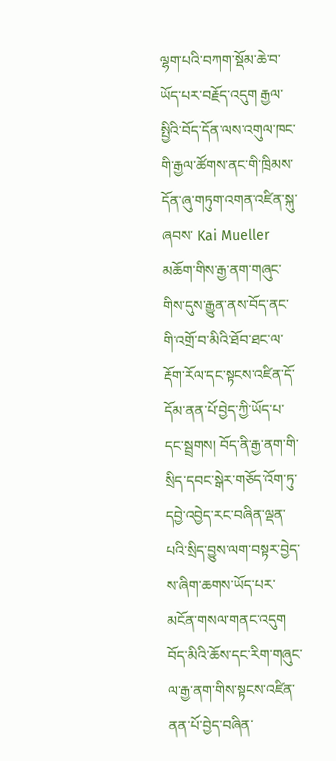ལྷག་པའི་བཀག་སྡོམ་ཆེ་བ་ཡོད་པར་བརྗོད་འདུག རྒྱལ་སྤྱིའི་བོད་དོན་ལས་འགུལ་ཁང་གི་རྒྱལ་ཚོགས་ནང་གི་ཁྲིམས་དོན་ཞུ་གཏུག་འགན་འཛིན་སྐུ་ཞབས་ Kai Mueller མཆོག་གིས་རྒྱ་ནག་གཞུང་གིས་དུས་རྒྱུན་ནས་བོད་ནང་གི་འགྲོ་བ་མིའི་ཐོབ་ཐང་ལ་རྡོག་རོལ་དང་སྟངས་འཛིན་དོ་དོམ་ནན་པོ་བྱེད་ཀྱི་ཡོད་པ་དང་སྦྲགས། བོད་ནི་རྒྱ་ནག་གི་སྲིད་དབང་སྒེར་གཅོད་འོག་ཏུ་དབྱེ་འབྱེད་རང་བཞིན་ལྡན་པའི་སྲིད་བྱུས་ལག་བསྟར་བྱེད་ས་ཞིག་ཆགས་ཡོད་པར་མངོན་གསལ་གནང་འདུག བོད་མིའི་ཆོས་དང་རིག་གཞུང་ལ་རྒྱ་ནག་གིས་སྟངས་འཛིན་ནན་པོ་བྱེད་བཞིན་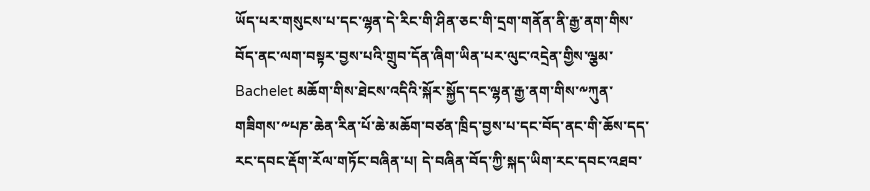ཡོད་པར་གསུངས་པ་དང་ལྷན་དེ་རིང་གི་ཤིན་ཅང་གི་དྲག་གནོན་ནི་རྒྱ་ནག་གིས་བོད་ནང་ལག་བསྟར་བྱས་པའི་གྲུབ་དོན་ཞིག་ཡིན་པར་ལུང་འདྲེན་གྱིས་ལྕམ་ Bachelet མཆོག་གིས་ཐེངས་འདིའི་སྐོར་སྐྱོད་དང་ལྷན་རྒྱ་ནག་གིས་༸ཀུན་གཟིགས་༸པཎ་ཆེན་རིན་པོ་ཆེ་མཆོག་བཙན་ཁྲིད་བྱས་པ་དང་བོད་ནང་གི་ཆོས་དད་རང་དབང་རྡོག་རོལ་གཏོང་བཞིན་པ། དེ་བཞིན་བོད་ཀྱི་སྐད་ཡིག་རང་དབང་འཐབ་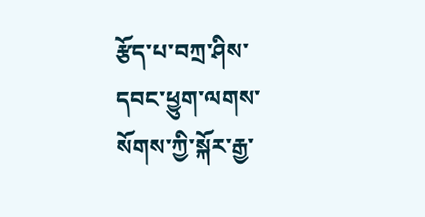རྩོད་པ་བཀྲ་ཤིས་དབང་ཕྱུག་ལགས་སོགས་ཀྱི་སྐོར་རྒྱ་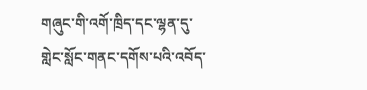གཞུང་གི་འགོ་ཁྲིད་དང་ལྷན་དུ་གླེང་སློང་གནང་དགོས་པའི་འབོད་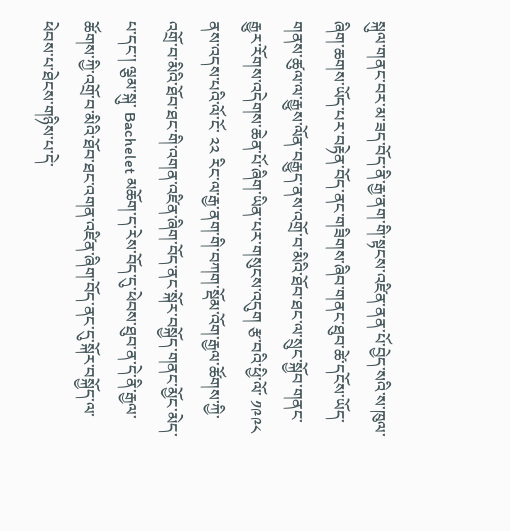སྐུལ་གནང་བར་མ་ཟད་བོད་ནི་རྒྱ་ནག་གི་སྟངས་འཛིན་ནན་པོ་བྱེད་སའི་ས་ཁུལ་ཞིག་ཆགས་ཡོད་པར་བརྟེན་བོད་ནང་གཟིགས་ཞིབ་གནང་ཐུབ་ཚེ་དངོས་ཡོད་གནས་ཚུལ་ལ་རྒྱུས་ལོན་བརྒྱུད་ནས་འགྲོ་བ་མིའི་ཐོབ་ཐང་ལ་སྲུང་སྐྱོབ་གནང་རྒྱུར་རོགས་འདེགས་ཆེན་པོ་ཞིག་ཡིན་པར་གསུངས་འདུག རྩ་བའི་ཕྱི་ལོ་ ༡༩༩༨ ནས་འདས་པའི་ལོ་ངོ་ ༢༢ རིང་ལ་རྒྱ་ནག་གི་བཀག་སྡོམ་འོག་རྒྱལ་ཚོགས་ཀྱི་འགྲོ་བ་མིའི་ཐོབ་ཐང་གི་འགན་འཛིན་ཞིག་བོད་ནང་སྐོར་བསྐྱོད་གནང་མྱོང་མེད་པ་དང་། ལྕམ་སྐུ་ Bachelet མཆོག་ད་རེས་བོད་དུ་ཕེབས་ཐུབ་ན་དེ་ནི་རྒྱལ་ཚོགས་ཀྱི་འགྲོ་བ་མིའི་ཐོབ་ཐང་འགན་འཛིན་ཞིག་བོད་ནང་དུ་སྐོར་བསྐྱོད་ལ་ཕེབས་པ་ཐེངས་གཉིས་པ་དེ་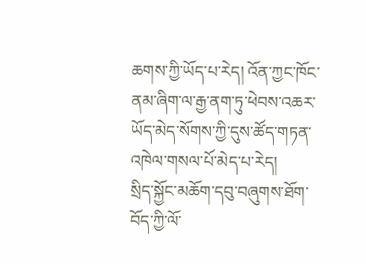ཆགས་ཀྱི་ཡོད་པ་རེད། འོན་ཀྱང་ཁོང་ནམ་ཞིག་ལ་རྒྱ་ནག་ཏུ་ཕེབས་འཆར་ཡོད་མེད་སོགས་ཀྱི་དུས་ཚོད་གཏན་འཁེལ་གསལ་པོ་མེད་པ་རེད།
སྲིད་སྐྱོང་མཆོག་དབུ་བཞུགས་ཐོག་བོད་ཀྱི་ལོ་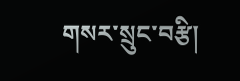གསར་སྲུང་བརྩི།